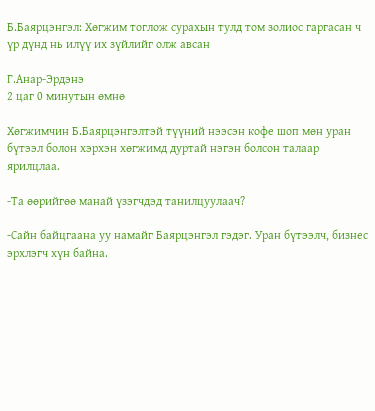Б.Баярцэнгэл: Хөгжим тоглож сурахын тулд том золиос гаргасан ч үр дүнд нь илүү их зүйлийг олж авсан

Г.Анар-Эрдэнэ
2 цаг 0 минутын өмнө

Хөгжимчин Б.Баярцэнгэлтэй түүний нээсэн кофе шоп мөн уран бүтээл болон хэрхэн хөгжимд дуртай нэгэн болсон талаар ярилцлаа.

-Та өөрийгөө манай үзэгчдэд танилцуулаач?

-Сайн байцгаана уу намайг Баярцэнгэл гэдэг. Уран бүтээлч, бизнес эрхлэгч хүн байна.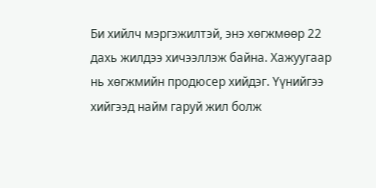Би хийлч мэргэжилтэй, энэ хөгжмөөр 22 дахь жилдээ хичээллэж байна. Хажуугаар нь хөгжмийн продюсер хийдэг. Үүнийгээ хийгээд найм гаруй жил болж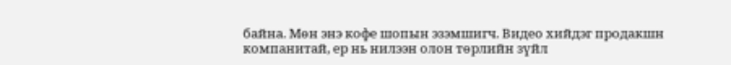байна. Мөн энэ кофе шопын эзэмшигч. Видео хийдэг продакшн компанитай, ер нь нилээн олон төрлийн зүйл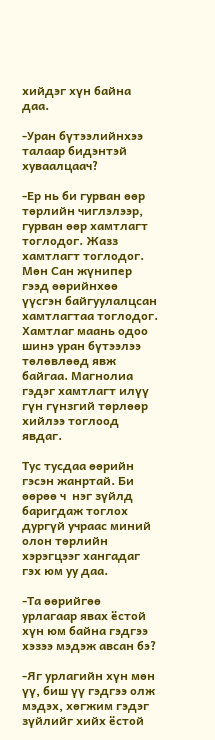хийдэг хүн байна даа.

-Уран бүтээлийнхээ талаар бидэнтэй хуваалцаач?

-Ер нь би гурван өөр төрлийн чиглэлээр, гурван өөр хамтлагт тоглодог. Жазз хамтлагт тоглодог. Мөн Сан жүнипер гээд өөрийнхөө үүсгэн байгуулалцсан хамтлагтаа тоглодог. Хамтлаг маань одоо шинэ уран бүтээлээ төлөвлөөд явж байгаа. Магнолиа гэдэг хамтлагт илүү гүн гүнзгий төрлөөр хийлээ тоглоод явдаг.

Тус тусдаа өөрийн гэсэн жанртай. Би өөрөө ч  нэг зүйлд баригдаж тоглох дургүй учраас миний олон төрлийн хэрэгцээг хангадаг гэх юм уу даа.

-Та өөрийгөө урлагаар явах ёстой хүн юм байна гэдгээ хэзээ мэдэж авсан бэ?

-Яг урлагийн хүн мөн үү, биш үү гэдгээ олж мэдэх, хөгжим гэдэг зүйлийг хийх ёстой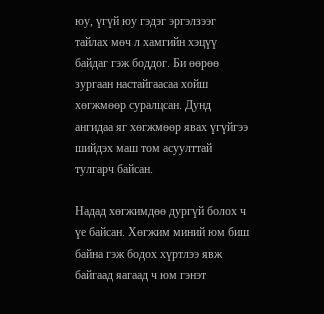юу, үгүй юу гэдэг эргэлзээг тайлах мөч л хамгийн хэцүү байдаг гэж боддог. Би өөрөө зургаан настайгаасаа хойш хөгжмөөр суралцсан. Дунд ангидаа яг хөгжмөөр явах үгүйгээ шийдэх маш том асуулттай тулгарч байсан.

Надад хөгжимдөө дургүй болох ч үе байсан. Хөгжим миний юм биш байна гэж бодох хүртлээ явж байгаад яагаад ч юм гэнэт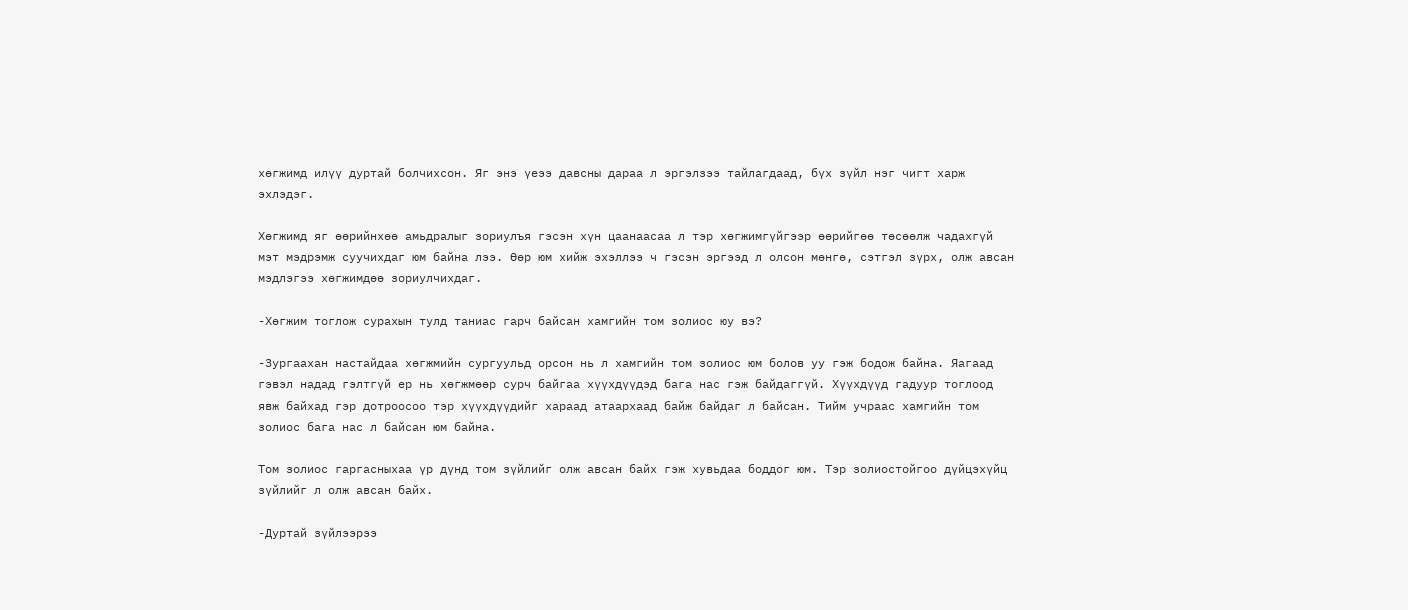хөгжимд илүү дуртай болчихсон. Яг энэ үеээ давсны дараа л эргэлзээ тайлагдаад, бүх зүйл нэг чигт харж эхлэдэг.

Хөгжимд яг өөрийнхөө амьдралыг зориулъя гэсэн хүн цаанаасаа л тэр хөгжимгүйгээр өөрийгөө төсөөлж чадахгүй мэт мэдрэмж суучихдаг юм байна лээ. Өөр юм хийж эхэллээ ч гэсэн эргээд л олсон мөнгө, сэтгэл зүрх, олж авсан мэдлэгээ хөгжимдөө зориулчихдаг.

-Хөгжим тоглож сурахын тулд таниас гарч байсан хамгийн том золиос юу вэ?

-Зургаахан настайдаа хөгжмийн сургуульд орсон нь л хамгийн том золиос юм болов уу гэж бодож байна. Яагаад гэвэл надад гэлтгүй ер нь хөгжмөөр сурч байгаа хүүхдүүдэд бага нас гэж байдаггүй. Хүүхдүүд гадуур тоглоод явж байхад гэр дотроосоо тэр хүүхдүүдийг хараад атаархаад байж байдаг л байсан. Тийм учраас хамгийн том золиос бага нас л байсан юм байна.

Том золиос гаргасныхаа үр дүнд том зүйлийг олж авсан байх гэж хувьдаа боддог юм. Тэр золиостойгоо дүйцэхүйц зүйлийг л олж авсан байх.

-Дуртай зүйлээрээ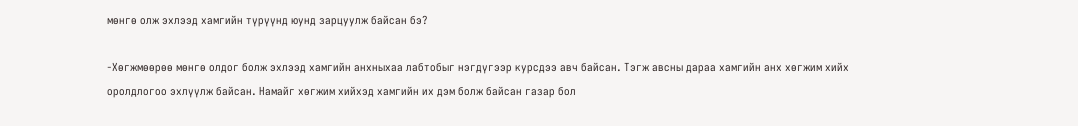мөнгө олж эхлээд хамгийн түрүүнд юунд зарцуулж байсан бэ?

-Хөгжмөөрөө мөнгө олдог болж эхлээд хамгийн анхныхаа лабтобыг нэгдүгээр курсдээ авч байсан. Тэгж авсны дараа хамгийн анх хөгжим хийх оролдлогоо эхлүүлж байсан. Намайг хөгжим хийхэд хамгийн их дэм болж байсан газар бол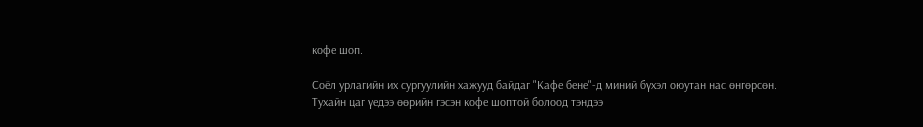кофе шоп.

Соёл урлагийн их сургуулийн хажууд байдаг "Кафе бене"-д миний бүхэл оюутан нас өнгөрсөн. Тухайн цаг үедээ өөрийн гэсэн кофе шоптой болоод тэндээ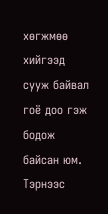хөгжмөө хийгээд сууж байвал гоё доо гэж бодож байсан юм. Тэрнээс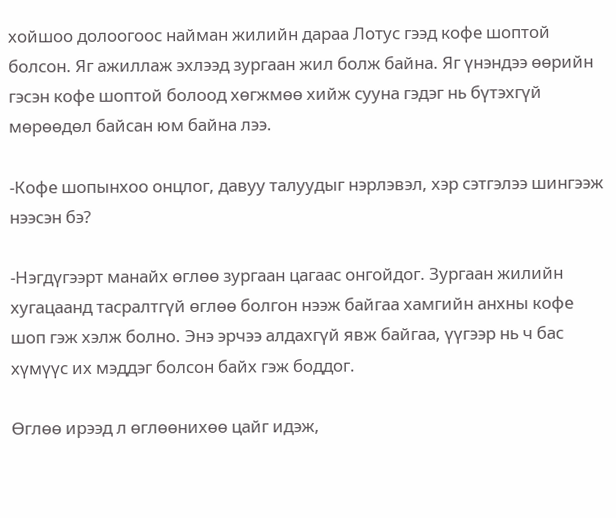хойшоо долоогоос найман жилийн дараа Лотус гээд кофе шоптой болсон. Яг ажиллаж эхлээд зургаан жил болж байна. Яг үнэндээ өөрийн гэсэн кофе шоптой болоод хөгжмөө хийж сууна гэдэг нь бүтэхгүй мөрөөдөл байсан юм байна лээ.

-Кофе шопынхоо онцлог, давуу талуудыг нэрлэвэл, хэр сэтгэлээ шингээж нээсэн бэ?

-Нэгдүгээрт манайх өглөө зургаан цагаас онгойдог. Зургаан жилийн хугацаанд тасралтгүй өглөө болгон нээж байгаа хамгийн анхны кофе шоп гэж хэлж болно. Энэ эрчээ алдахгүй явж байгаа, үүгээр нь ч бас хүмүүс их мэддэг болсон байх гэж боддог.

Өглөө ирээд л өглөөнихөө цайг идэж,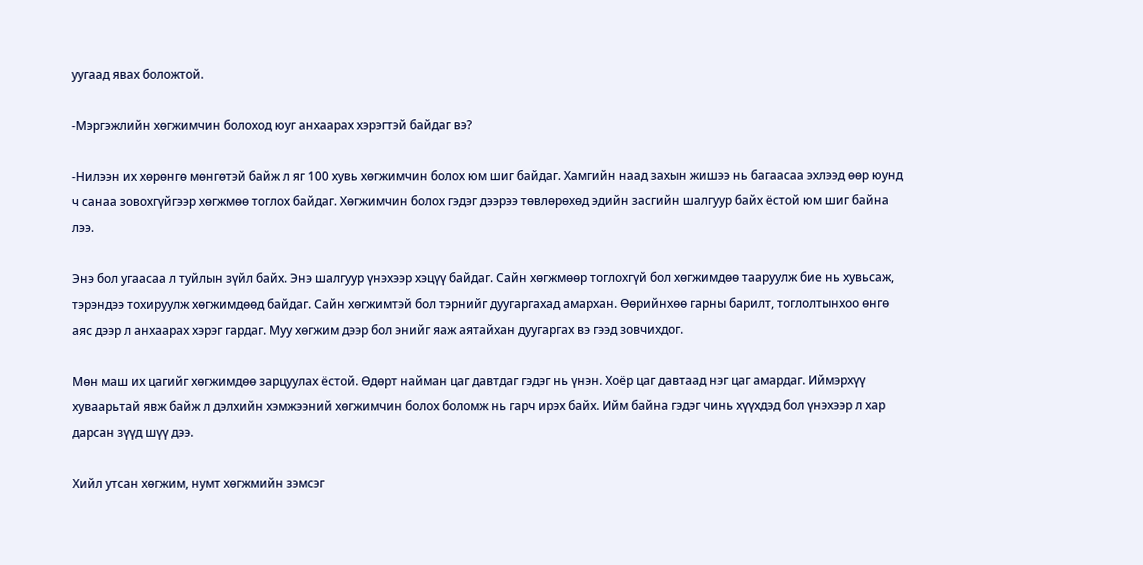уугаад явах боложтой.

-Мэргэжлийн хөгжимчин болоход юуг анхаарах хэрэгтэй байдаг вэ?

-Нилээн их хөрөнгө мөнгөтэй байж л яг 100 хувь хөгжимчин болох юм шиг байдаг. Хамгийн наад захын жишээ нь багаасаа эхлээд өөр юунд ч санаа зовохгүйгээр хөгжмөө тоглох байдаг. Хөгжимчин болох гэдэг дээрээ төвлөрөхөд эдийн засгийн шалгуур байх ёстой юм шиг байна лээ.

Энэ бол угаасаа л туйлын зүйл байх. Энэ шалгуур үнэхээр хэцүү байдаг. Сайн хөгжмөөр тоглохгүй бол хөгжимдөө тааруулж бие нь хувьсаж, тэрэндээ тохируулж хөгжимдөөд байдаг. Сайн хөгжимтэй бол тэрнийг дуугаргахад амархан. Өөрийнхөө гарны барилт, тоглолтынхоо өнгө аяс дээр л анхаарах хэрэг гардаг. Муу хөгжим дээр бол энийг яаж аятайхан дуугаргах вэ гээд зовчихдог.

Мөн маш их цагийг хөгжимдөө зарцуулах ёстой. Өдөрт найман цаг давтдаг гэдэг нь үнэн. Хоёр цаг давтаад нэг цаг амардаг. Иймэрхүү хуваарьтай явж байж л дэлхийн хэмжээний хөгжимчин болох боломж нь гарч ирэх байх. Ийм байна гэдэг чинь хүүхдэд бол үнэхээр л хар дарсан зүүд шүү дээ.

Хийл утсан хөгжим, нумт хөгжмийн зэмсэг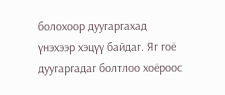болохоор дуугаргахад үнэхээр хэцүү байдаг. Яг гоё дуугаргадаг болтлоо хоёроос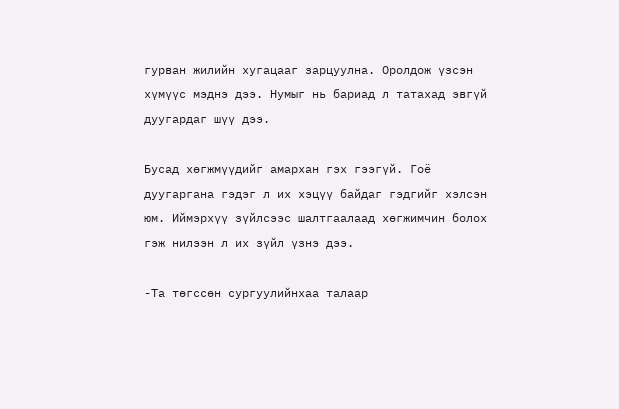гурван жилийн хугацааг зарцуулна. Оролдож үзсэн хүмүүс мэднэ дээ. Нумыг нь бариад л татахад эвгүй дуугардаг шүү дээ.

Бусад хөгжмүүдийг амархан гэх гээгүй. Гоё дуугаргана гэдэг л их хэцүү байдаг гэдгийг хэлсэн юм. Иймэрхүү зүйлсээс шалтгаалаад хөгжимчин болох гэж нилээн л их зүйл үзнэ дээ.

-Та төгссөн сургуулийнхаа талаар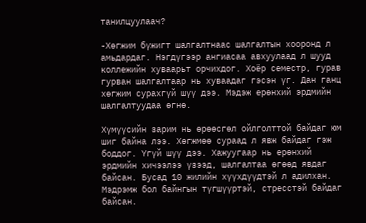танилцуулаач?

-Хөгжим бүжигт шалгалтнаас шалгалтын хооронд л амьдардаг. Нэгдүгээр ангиасаа авхуулаад л шууд коллежийн хуваарьт орчихдог. Хоёр семестр, гурав гурван шалгалтаар нь хуваадаг гэсэн үг. Дан ганц хөгжим сурахгүй шүү дээ. Мэдэж ерөнхий эрдмийн шалгалтуудаа өгнө.

Хүмүүсийн зарим нь өрөөсгөл ойлголттой байдаг юм шиг байна лээ. Хөгжмөө сураад л явж байдаг гэж боддог. Үгүй шүү дээ. Хажуугаар нь ерөнхий эрдмийн хичээлээ үзээд, шалгалтаа өгөөд явдаг байсан. Бусад 10 жилийн хүүхдүүдтэй л адилхан. Мэдрэмж бол байнгын түгшүүртэй, стресстэй байдаг байсан.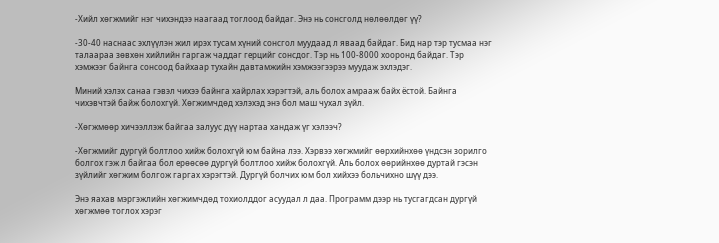-Хийл хөгжмийг нэг чихэндээ наагаад тоглоод байдаг. Энэ нь сонсголд нөлөөлдөг үү?

-30-40 наснаас эхлүүлэн жил ирэх тусам хүний сонсгол муудаад л яваад байдаг. Бид нар тэр тусмаа нэг талаараа зөвхөн хийлийн гаргаж чаддаг герцийг сонсдог. Тэр нь 100-8000 хооронд байдаг. Тэр хэмжээг байнга сонсоод байхаар тухайн давтамжийн хэмжээгээрээ муудаж эхлэдэг.

Миний хэлэх санаа гэвэл чихээ байнга хайрлах хэрэгтэй, аль болох амрааж байх ёстой. Байнга чихэвчтэй байж болохгүй. Хөгжимчдөд хэлэхэд энэ бол маш чухал зүйл.

-Хөгжмөөр хичээллэж байгаа залуус дүү нартаа хандаж үг хэлээч?

-Хөгжмийг дургүй болтлоо хийж болохгүй юм байна лээ. Хэрвээ хөгжмийг өөрхийнхөө үндсэн зорилго болгох гэж л байгаа бол ерөөсөө дургүй болтлоо хийж болохгүй. Аль болох өөрийнхөө дуртай гэсэн зүйлийг хөгжим болгож гаргах хэрэгтэй. Дургүй болчих юм бол хийхээ больчихно шүү дээ.

Энэ яахав мэргэжлийн хөгжимчдөд тохиолддог асуудал л даа. Программ дээр нь тусгагдсан дургүй хөгжмөө тоглох хэрэг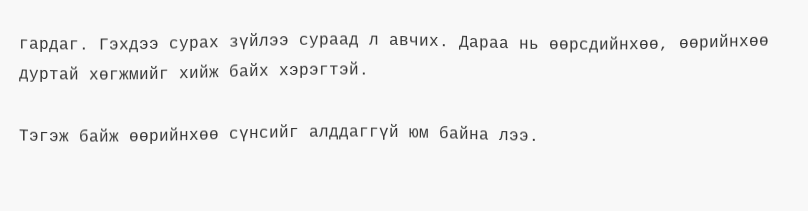гардаг. Гэхдээ сурах зүйлээ сураад л авчих. Дараа нь өөрсдийнхөө, өөрийнхөө дуртай хөгжмийг хийж байх хэрэгтэй.

Тэгэж байж өөрийнхөө сүнсийг алддаггүй юм байна лээ.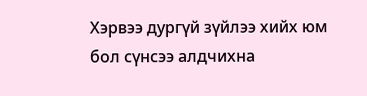Хэрвээ дургүй зүйлээ хийх юм бол сүнсээ алдчихна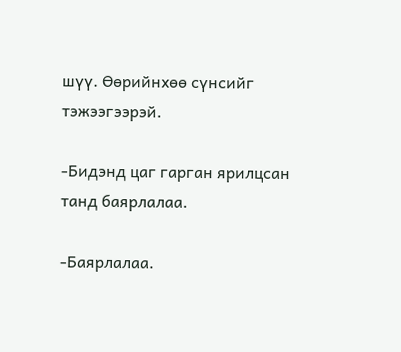шүү. Өөрийнхөө сүнсийг тэжээгээрэй.

-Бидэнд цаг гарган ярилцсан танд баярлалаа.

-Баярлалаа.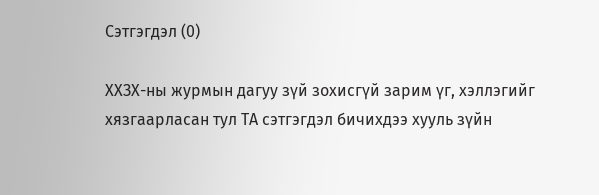Сэтгэгдэл (0)

ХХЗХ-ны журмын дагуу зүй зохисгүй зарим үг, хэллэгийг хязгаарласан тул ТА сэтгэгдэл бичихдээ хууль зүйн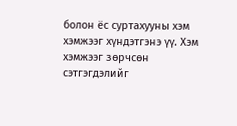болон ёс суртахууны хэм хэмжээг хүндэтгэнэ үү. Хэм хэмжээг зөрчсөн сэтгэгдэлийг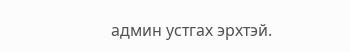админ устгах эрхтэй.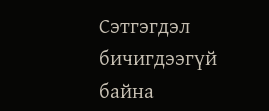Сэтгэгдэл бичигдээгүй байна